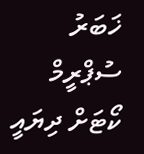ޚަބަރު
ސުޕްރީމް ކޯޓަށް ދިޔައީ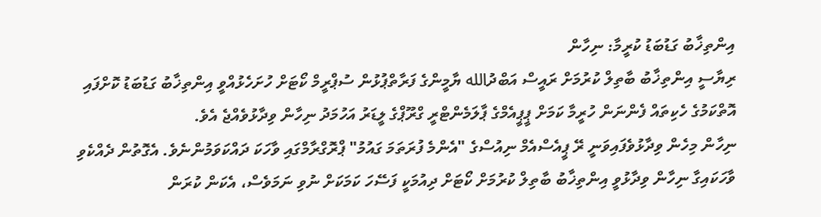އިންތިޚާބު ގަޑުބަޑު ކުރީމާ: ނިހާން
ރިޔާސީ އިންތިޚާބު ބާތިލް ކުރުމަށް ރައީސް އަބްދުالله ޔާމީންގެ ފަރާތްޕުޅުން ސުޕްރީމް ކޯޓަށް ހުށަހެޅުއްވީ އިންތިޚާބު ގަޑުބަޑު ކޮށްފައި އޮތްކަމުގެ ހެކިތައް ފެންނަން ހުރީމާ ކަމަށް ޕީޕީއެމްގެ ޕާލަމެންޓްރީ ގްރޫޕްގެ ލީޑަރު އަހުމަދު ނިހާން ވިދާޅުވެއްޖެ އެވެ.
ނިހާން މިހެން ވިދާޅުވެފައިވަނީ ރޭ ޕީއެސްއެމް ނިއުސްގެ "އެންމެ ފުރަތަމަ ގައުމު" ޕްރޮގްރާމްގައި ވާހަކަ ދައްކަވަމުންނެވެ. އެގޮތުން ދެއްކެވި ވާހަކައިގާ ނިހާން ވިދާޅުވީ އިންތިޚާބު ބާތިލް ކުރުމަށް ކޯޓަށް ދިއުމަކީ ފަސޭހަ ކަމަކަށް ނުވި ނަމަވެސް، އެކަން ކުރަން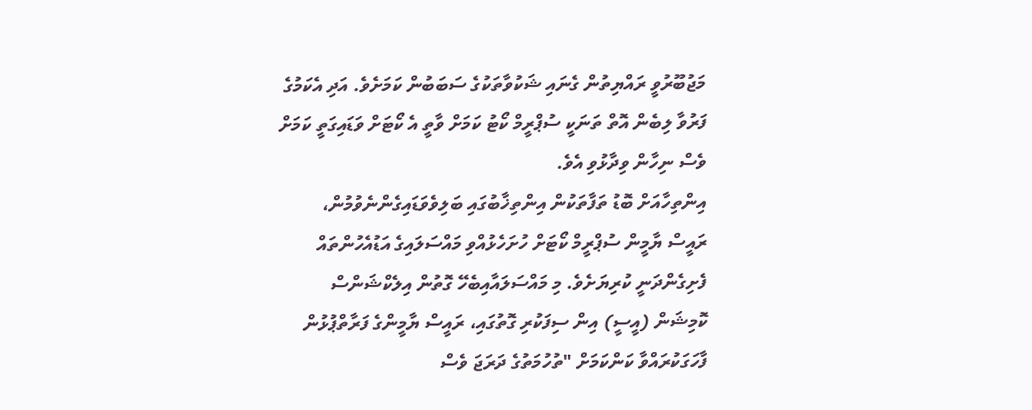މަޖުބޫރުވީ ރައްޔިތުން ގެނައި ޝަކުވާތަކުގެ ސަބަބުން ކަމަށެވެ. އަދި އެކަމުގެ ފަރުވާ ލިބެން އޮތް ތަނަކީ ސުޕްރީމް ކޯޓު ކަމަށް ވާތީ އެ ކޯޓަށް ވަޑައިގަތީ ކަމަށް ވެސް ނިހާން ވިދާޅުވި އެވެ.
އިންތިހާއަށް ބޮޑު ތަފާތަކުން އިންތިޚާބުގައި ބަލިވެވަޑައިގެންނެވުމުން، ރައީސް ޔާމީން ސުޕްރީމް ކޯޓަށް ހުށަހެޅުއްވި މައްސަލައިގެ އަޑުއެހުންތައް ފެށިގެންދަނީ ކުރިޔަށެވެ. މި މައްސަލައާއިބެހޭ ގޮތުން އިލެކްޝަންސް ކޮމިޝަން (އީސީ) އިން ސިފަކުރި ގޮތުގައި، ރައީސް ޔާމީންގެ ފަރާތްޕުޅުން ފާހަގަކުރައްވާ ކަންކަމަށް "ތުހުމަތުގެ ދަރަޖަ ވެސް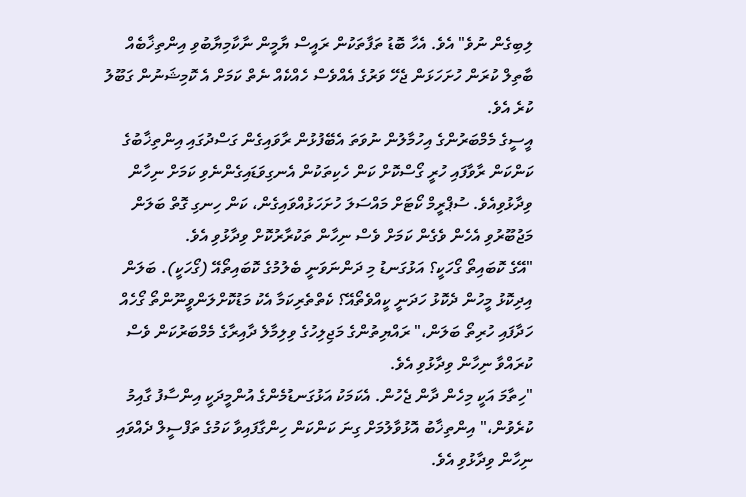ލިބިގެން ނުވެ" އެވެ. އެހާ ބޮޑު ތަފާތަކުން ރައީސް ޔާމީން ނާކާމިޔާބުވި އިންތިޚާބެއް ބާތިލް ކުރަން ހުށަހަޅަން ޖެހޭ ވަރުގެ އެއްވެސް ހެއްކެއް ނެތް ކަމަށް އެ ކޮމިޝަނުން ގަބޫލު ކުރެ އެވެ.
އީސީގެ މެމްބަރުންގެ އިހުމާލުން ނުވަތަ އެބޭފުޅުން ރާވައިގެން ގަސްދުގައި އިންތިޚާބުގެ ކަންކަން ރާވާފައި ހުރީ ގޯސްކޮށް ކަން ހެކިތަކުން އެނގިވަޑައިގެންނެވި ކަމަށް ނިހާން ވިދާޅުވިއެވެ. ސުޕްރީމް ކޯޓަށް މައްސަލަ ހުށަހަޅުއްވައިގެން، ކަން ހިނގި ގޮތް ބަލަން މަޖުބޫރުވި އެހެން ވެގެން ކަމަށް ވެސް ނިހާން ތަކުރާރުކޮށް ވިދާޅުވި އެވެ.
"އޭގެ ކޮބައިތޯ ގޯހަކީ؟ އަޅުގަނޑު މި ދަންނަވަނީ ބެލުމުގެ ކޮބައިތޯއޭ (ގޯހަކީ). ބަލަން އިދިކޮޅު މީހުން ދެކޮޅު ހަދަނީ ކީއްވެތޯއޭ؟ ކެތްތެރިކަމާ އެކު މަޑުކޮށްލަންވީނޫންތޯ ގޯހެއް ހަދާފައި ހުރިތޯ ބަލަން،" ރައްޔިތުންގެ މަޖިލިހުގެ ވިލިމާލެ ދާއިރާގެ މެމްބަރުކަން ވެސް ކުރައްވާ ނިހާން ވިދާޅުވި އެވެ.
"ހިތާމަ އަކީ މިހެން ދާން ޖެހުން. އެކަމަކު އަޅުގަނޑުމެންގެ އުންމީދަކީ އިންސާފު ގާއިމު ކުރެވުން،" އިންތިޚާބު އޮޅުވާލުމަށް ގިނަ ކަންކަން ހިންގާފައިވާ ކަމުގެ ތަފްސީލް ދެއްވައި ނިހާން ވިދާޅުވި އެވެ.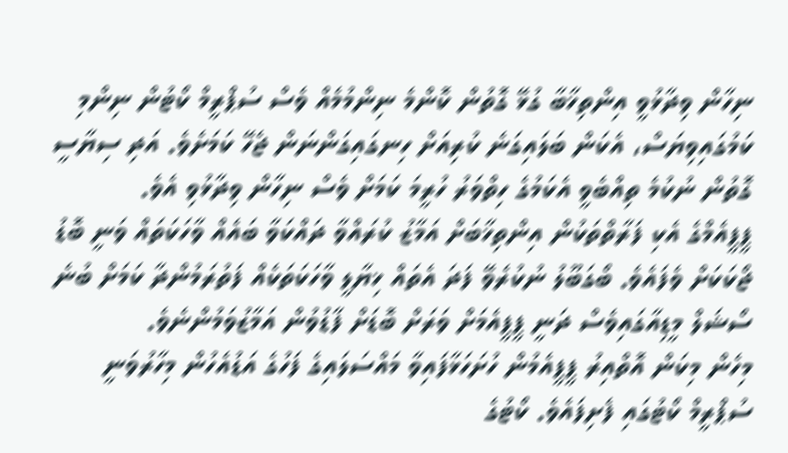ނިހާން ވިދާޅުވީ އިންތިޚާބާ ގުޅޭ ގޮތުން ކޮންމެ ނިންމުމެއް ވެސް ސުޕްރީމް ކޯޓުން ނިންމި ކަމުގައިވިޔަސް، އެކަން ބަލައިގަނެ ކުރިއަށް ހިނގައިގަންނަން ޖެހޭ ކަމަށެވެ. އަދި ސިޔާސީ ގޮތުން ނުކުމެ ތިއްބެވީ އެކަމުގެ ހިތްވަރު ހުރީމަ ކަމަށް ވެސް ނިހާން ވިދާޅުވި އެވެ.
ޕީޕީއެމްގެ އެކި ފަރާތްތަކުން އިންތިޚާބަށް އަމާޒު ކުރައްވާ ދައްކަވާ ބައެއް ވާހަކަތައް ވަނީ ބޮޑު ޖޯކަކަށް ވެފައެވެ. ބޯގަބޫލު ނުކުރެވޭ ފަދަ އެތައް ޚިޔާލީ ވާހަކަތަކެއް ފަތުރަމުންދާ ކަމަށް ބުނެ ސޯޝަލް މީޑިއާގައިވެސް ދަނީ ޕީޕީއެމަށް ވަރަށް ބޮޑަށް ފާޑުވުން އަމާޒުވަމުންނެވެ.
މިހެން މިކަން އޮތްއިރު ޕީޕީއެމުން ހުށަހަޅާފައިވާ މައްސަލައިގެ ފަހުގެ އަޑުއެހުން މިހާރުވަނީ ސުޕްރީމް ކޯޓުގައި ފެށިފައެވެ. ކޯޓުގެ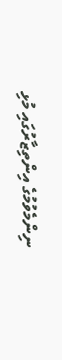ނިންމެވުމުގެ އިންތިޒާރުގައި މުޅި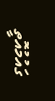ގައުމުއޮތީ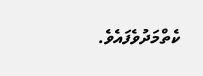ކެތްމަދުވެފައެވެ.